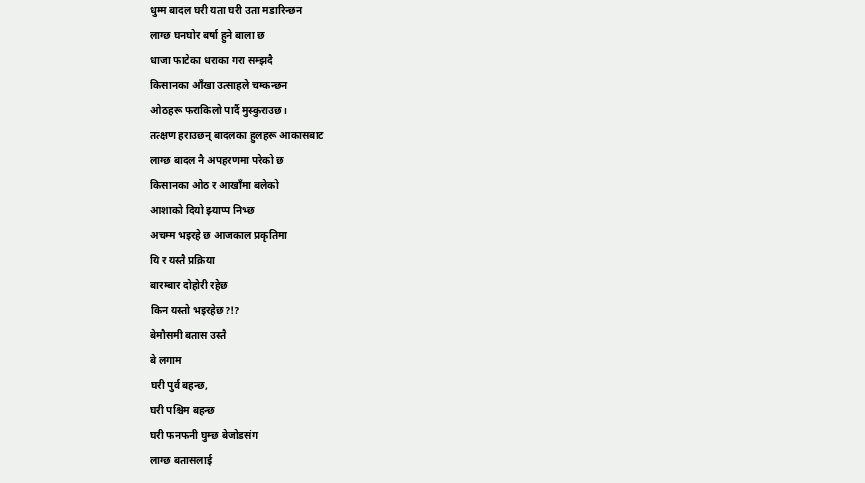धुम्म बादल घरी यता घरी उता मडारिन्छन
लाग्छ घनघोर बर्षा हुने बाला छ
धाजा फाटेका धराका गरा सम्झदै
किसानका आँखा उत्साहले चम्कन्छन
ओठहरू फराकिलो पार्दै मुस्कुराउछ।
तत्क्षण हराउछन् बादलका हुलहरू आकासबाट
लाग्छ बादल नै अपहरणमा परेको छ
किसानका ओठ र आखाँमा बलेको
आशाको दियो झ्याप्प निभ्छ
अचम्म भइरहे छ आजकाल प्रकृतिमा
यि र यस्तै प्रक्रिया
बारम्बार दोहोरी रहेछ
किन यस्तो भइरहेछ?!?
बेमौसमी बतास उस्तै
बे लगाम
घरी पुर्व बहन्छ,
घरी पश्चिम बहन्छ
घरी फनफनी घुम्छ बेजोडसंग
लाग्छ बतासलाई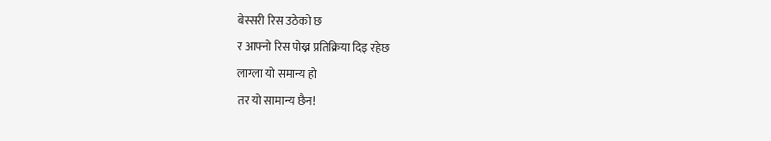बेस्सरी रिस उठेको छ
र आफ्नो रिस पोख्न प्रतिक्रिया दिइ रहेछ
लाग्ला यो समान्य हो
तर यो सामान्य छैन!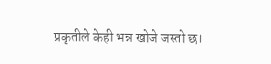प्रकृतीले केही भन्न खोजे जस्तो छ।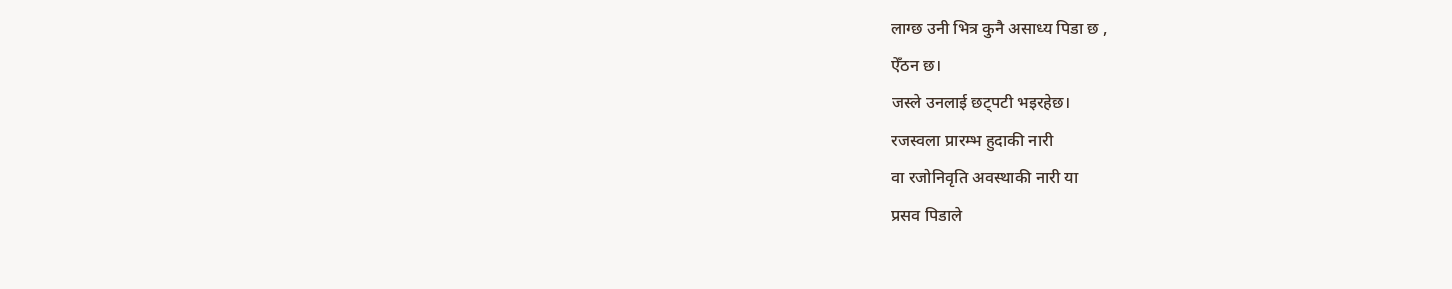लाग्छ उनी भित्र कुनै असाध्य पिडा छ ,
ऐँठन छ।
जस्ले उनलाई छट्पटी भइरहेछ।
रजस्वला प्रारम्भ हुदाकी नारी
वा रजोनिवृति अवस्थाकी नारी या
प्रसव पिडाले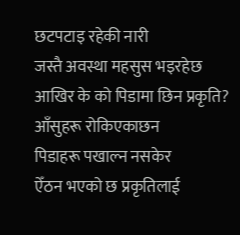छटपटाइ रहेकी नारी
जस्तै अवस्था महसुस भइरहेछ
आखिर के को पिडामा छिन प्रकृति?
आँसुहरू रोकिएकाछन
पिडाहरू पखाल्न नसकेर
ऐँठन भएको छ प्रकृतिलाई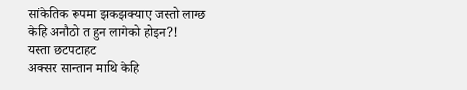सांकेतिक रूपमा झकझक्याए जस्तो लाग्छ
केहि अनौठो त हुन लागेको होइन?!
यस्ता छटपटाहट
अक्सर सान्तान माथि केहि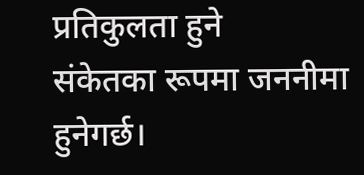प्रतिकुलता हुने
संकेतका रूपमा जननीमा हुनेगर्छ।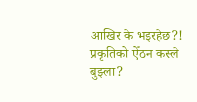आखिर के भइरहेछ?!
प्रकृतिको ऐँठन कस्ले बुझ्ला?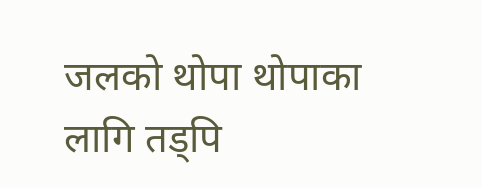जलको थोपा थोपाका लागि तड्पि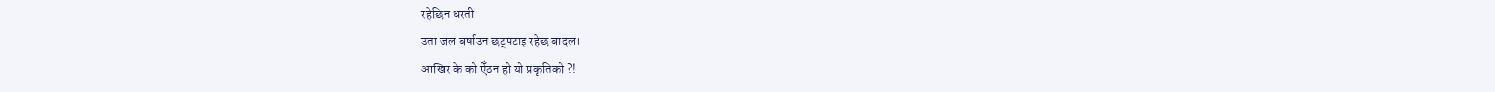रहेछिन धरती
उता जल बर्षाउन छट्पटाइ रहेछ बादल।
आखिर के को ऐँठन हो यो प्रकृतिको ?!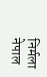निर्मला नेपाल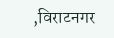,विराटनगर